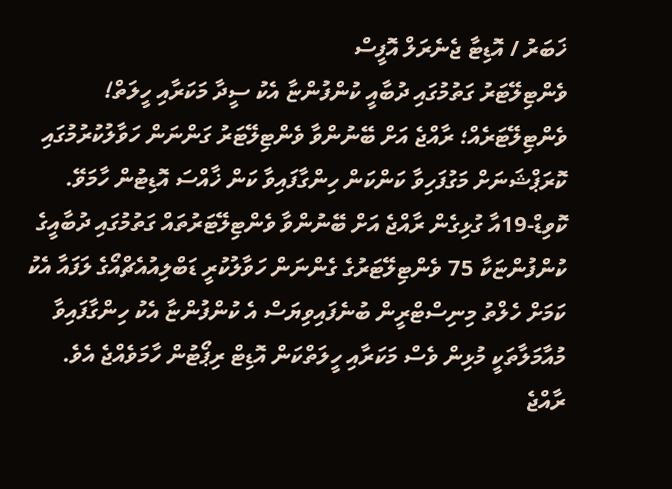ޚަބަރު / އޮޑިޓާ ޖެނެރަލް އޮފީސް
ވެންޓިލޭޓަރު ގަތުމުގައި ދުބާއީ ކުންފުންޏާ އެކު ސީދާ މަކަރާއި ހީލަތް!
ވެންޓިލޭޓަރެއް؛ ރާއްޖެ އަށް ބޭނުންވާ ވެންޓިލޭޓަރު ގަންނަން ހަވާލުކުރުމުގައި ކޮރަޕްޝަނަށް މަގުފަހިވާ ކަންކަން ހިންގާފައިވާ ކަން ޚާއްސަ އޮޑިޓުން ހާމަވޭ.
ކޮވިޑް-19އާ ގުޅިގެން ރާއްޖެ އަށް ބޭނުންވާ ވެންޓިލޭޓަރުތައް ގަތުމުގައި ދުބާއީގެ ކުންފުންޏަކާ 75 ވެންޓިލޭޓަރުގެ ގެންނަން ހަވާލުކުރީ ޑަބްލިއުއެޗްއޯގެ ލަފައާ އެކު ކަމަށް ހެލްތު މިނިސްޓްރީން ބުނެފައިވިޔަސް އެ ކުންފުންޏާ އެކު ހިންގާފައިވާ މުއާމަލާތަކީ މުޅިން ވެސް މަކަރާއި ހީލަތްކަން އޮޑިޓް ރިޕޯޓުން ހާމަވެއްޖެ އެވެ.
ރާއްޖެ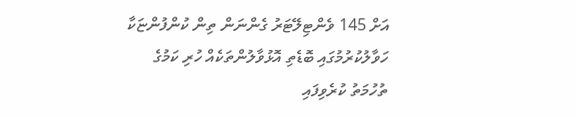އަށް 145 ވެންޓިލޭޓަރު ގެންނަން ތިން ކުންފުންޏަކާ ހަވާލުކުރުމުގައި ބޮޑެތި އޮޅުވާލުންތަކެއް ހުރި ކަމުގެ ތުހުމަތު ކުރެވިފައި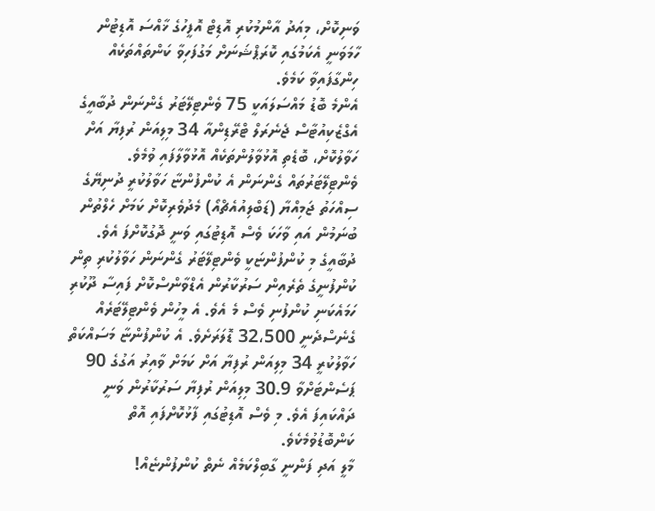ވަނިކޮށް، މިއަދު އާންމުކުރި އޮޑިޓް އޮފީހުގެ ޚާއްސަ އޮޑިޓުން ހާމަވަނީ އެކަމުގައި ކޮރަޕްޝަނަށް މަގުފަހިވާ ކަންތައްތަކެއް ހިންގާފައިވާ ކަމެވެ.
އެންމެ ބޮޑު މައްސަލައަކީ 75 ވެންޓިލޭޓަރު ގެންނަން ދުބާއީގެ އެގްޒެކިއުޓާސް ޖެނެރަލް ޓްރޭޑިންއާ 34 މިލިއަން ރުފިޔާ އަށް ހަވާލުކޮށް، ބޮޑެތި އޮޅުވާލުންތަކެއް އޮޅުވާލާފައި ވުމެވެ. ވެންޓިލޭޓަރުތައް ގެންނަން އެ ކުންފުންޏާ ހަވާލުކުރީ ދުނިޔޭގެ ސިއްހަތު ޖަމިއްޔާ (ޑަބްލިއުއެޗްއޯ) މެދުވެރިކޮށް ކަމަށް ހެލްތުން ބުނަމުން އައި ވާހަކަ ވެސް އޮޑިޓުގައި ވަނީ ދޮގުކޮށްފަ އެވެ.
ދުބާއީގެ މި ކުންފުންޏަކީ ވެންޓިލޭޓަރު ގެންނަން ހަވާލުކުރި ތިން ކުންފުނީގެ ތެރެއިން ސަރުކާރުން އެޑްވާންސްކޮށް ފައިސާ ދޫކުރި ހަމައެކަނި ކުންފުނި ވެސް މެ އެވެ. އެ މީހުން ވެންޓިލޭޓަރެއް ގެނެސްދެނީ 32،500 ޑޮލަރަށެވެ. އެ ކުންފުންޏާ މަސައްކަތް ހަވާލުކުރީ 34 މިލިއަން ރުފިޔާ އަށް ކަމަށް ވާއިރު އަގުގެ 90 ޕަސެންޓަށްވާ 30.9 މިލިއަން ރުފިޔާ ސަރުކާރުން ވަނީ ދައްކައިފަ އެވެ. މި ވެސް އޮޑިޓުގައި ފާޅުކޮށްފައި އޮތް ކަންބޮޑުވުމެކެވެ.
މާލީ އަދި ފަންނީ ގާބިލްކަމެއް ނެތް ކުންފުންޏެއް!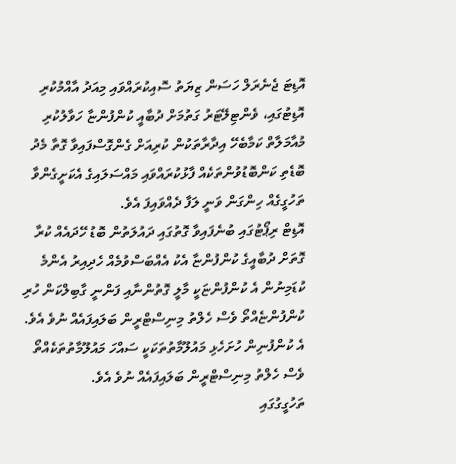އޮޑިޓަ ޖެނެރަލް ހަސަން ޒިޔަތު ސޮއިކުރައްވައި މިއަދު އާއްމުކުރި އޮޑިޓުގައި، ވެންޓިލޭޓަރު ގަތުމަށް ދުބާއީ ކުންފުންޏާ ހަވާލުކުރި މުއާމަލާތް ކަމާބެހޭ އިދާރާތަކުން ކުރިއަށް ގެންގޮސްފައިވާ ގޮތާ މެދު ބޮޑެތި ކަންބޮޑުވުންތަކެއް ފާޅުކުރައްވައި މައްސަލައިގެ އެކަށީގެންވާ ތަހުގީގެއް ހިންގަން ވަނީ ލަފާ ދެއްވައިފަ އެވެ.
އޮޑިޓް ރިޕޯޓުގައި ބުނެފައިވާ ގޮތުގައި ދައުލަތުން ބޮޑު ހޭދައެއް ކުރާ ގޮތަށް ދުބާއީގެ ކުންފުންޏާ އެކު އެއްބަސްވުމެއް ހެދިއިރު އެންމެ ކުޑަމިނުން އެ ކުންފުންޏަކީ މާލީ ގޮތުންނާއި ފަންނީ ގާބިލްކަން ހުރި ކުންފުންޏެއްތޯ ވެސް ހެލްތު މިނިސްޓްރީން ބަލައިފައެއް ނުވެ އެވެ. އެ ކުންފުނިން ހުށަހެޅި މައުލޫމާތުތަކަކީ ސައްހަ މައުލޫމާތުތަކެއްތޯ ވެސް ހެލްތު މިނިސްޓްރީން ބަލައިފައެއް ނުވެ އެވެ.
ތަހުގީގުގައި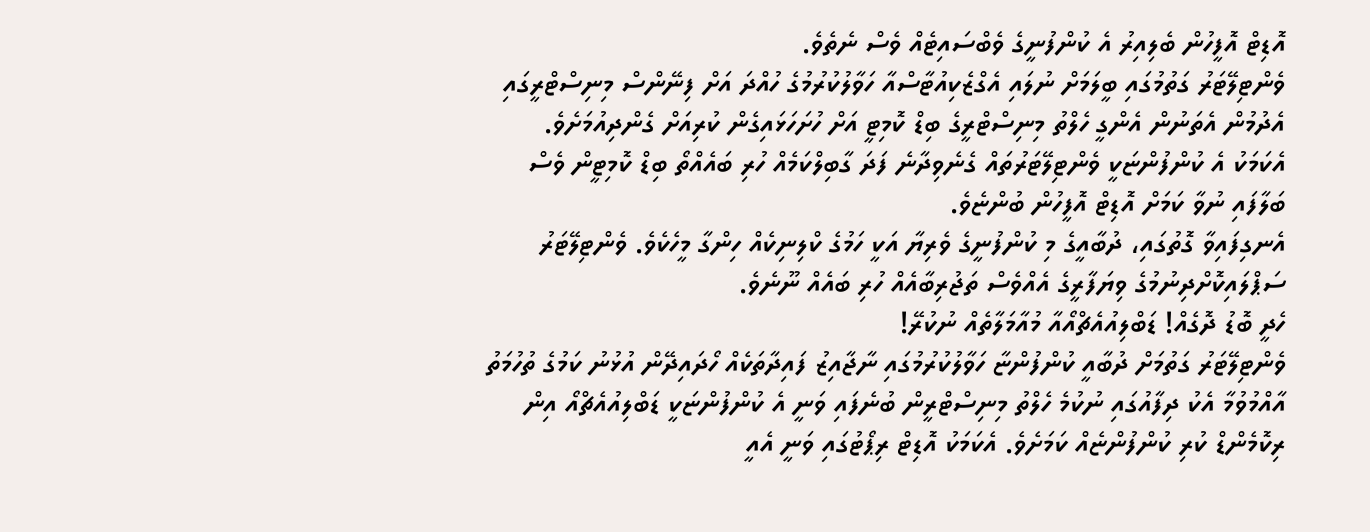އޮޑިޓް އޮފީހުން ބެލިއިރު އެ ކުންފުނީގެ ވެބްސައިޓެއް ވެސް ނެތެވެ.
ވެންޓިލޭޓަރު ގަތުމުގައި ބީލަމަށް ނުލައި އެގްޒެކިއުޓާސްއާ ހަވާލުކުރުމުގެ ހުއްދަ އަށް ފިނޭންސް މިނިސްޓްރީގައި އެދުމުން އެތަނުން އެންގީ ހެލްތު މިނިސްޓްރީގެ ބިޑް ކޮމިޓީ އަށް ހުށަހަޅައިގެން ކުރިއަށް ގެންދިއުމަށެވެ. އެކަމަކު އެ ކުންފުންޏަކީ ވެންޓިލޭޓަރުތައް ގެނެވިދާނެ ފަދަ ގާބިލްކަމެއް ހުރި ބައެއްތޯ ބިޑް ކޮމިޓީން ވެސް ބަލާފައި ނުވާ ކަމަށް އޮޑިޓް އޮފީހުން ބުންޏެވެ.
އެނގިފައިވާ ގޮތުގައި، ދުބާއީގެ މި ކުންފުނީގެ ވެރިޔާ އަކީ ހަމުގެ ކްލިނިކެއް ހިންގާ މީހެކެވެ. ވެންޓިލޭޓަރު ސަޕްލައިކޮށްދިނުމުގެ ވިޔަފާރީގެ އެއްވެސް ތަޖުރިބާއެއް ހުރި ބައެއް ނޫނެވެ.
ހެދީ ބޮޑު ދޮގެއް! ޑަބްލިއުއެޗްއޯއާ މުއާމަލާތެއް ނުކުރޭ!
ވެންޓިލޭޓަރު ގަތުމަށް ދުބާއީ ކުންފުންޏާ ހަވާލުކުރުމުގައި ނާޖާއިޒު ފައިދާތަކެއް ހޯދައިދޭން އުޅުނު ކަމުގެ ތުހުމަތު އާއްމުވުމާ އެކު ދިފާއުގައި ނުކުމެ ހެލްތު މިނިސްޓްރީން ބުނެފައި ވަނީ އެ ކުންފުންޏަކީ ޑަބްލިއުއެޗްއޯ އިން ރިކޮމެންޑް ކުރި ކުންފުންޏެއް ކަމަށެވެ. އެކަމަކު އޮޑިޓް ރިޕޯޓުގައި ވަނީ އެއީ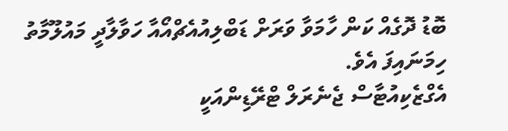ބޮޑު ދޮގެއް ކަން ހާމަވާ ވަރަށް ޑަބްލިއުއެޗްއޯއާ ހަވާލާދީ މައުލޫމާތު ހިމަނައިފަ އެވެ.
އެގްޒެކިއުޓާސް ޖެނެރަލް ޓްރޭޑިންއަކީ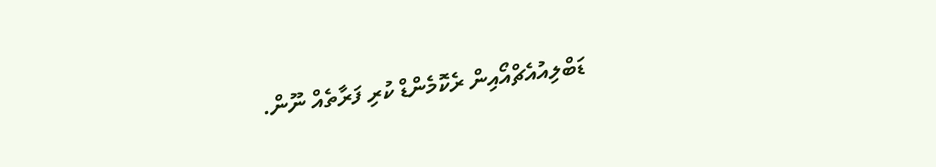ޑަބްލިއުއެޗްއޯއިން ރެކޮމެންޑް ކުރި ފަރާތެއް ނޫން.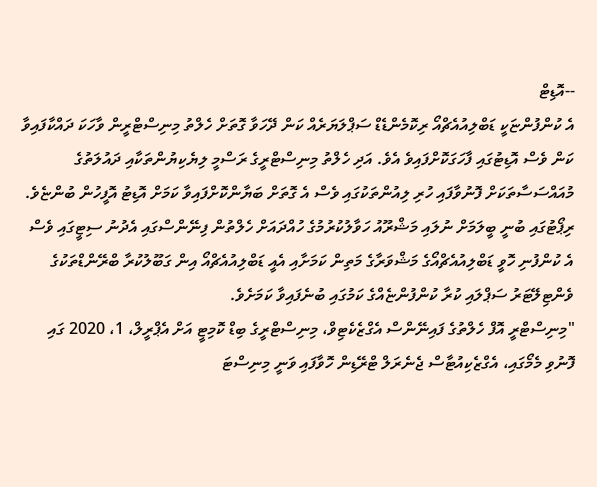--އޮޑިޓް
އެ ކުންފުންޏަކީ ޑަބްލިއުއެޗްއޯ ރިކޮމެންޑެޑް ސަޕްލަޔަރެއް ކަން ދޭހަވާ ގޮތަށް ހެލްތު މިނިސްޓްރީން ވާހަކަ ދައްކާފައިވާ ކަން ވެސް އޮޑިޓުގައި ފާހަގަކޮށްފައިވެ އެވެ. އަދި ހެލްތު މިނިސްޓްރީގެ ރަސްމީ ލިޔެކިޔުންތަކާއި ދައުލަތުގެ މުއައްސަސާތަކަށް ފޮނުވާފައި ހުރި ލިއުންތަކުގައި ވެސް އެ ގޮތަށް ބަޔާންކޮށްފައިވާ ކަމަށް އޮޑިޓު އޮފީހުން ބުންޏެވެ.
ރިޕޯޓުގައި ބުނީ ބީލަމަށް ނުލައި މަޝްރޫއު ހަވާލުކުރުމުގެ ހުއްދައަށް ހެލްތުން ފިނޭންސްގައި އެދުނު ސިޓީގައި ވެސް އެ ކުންފުނި ހޮވީ ޑަބްލިއުއެޗްއޯގެ މަޝްވަރާގެ މަތިން ކަމަށާއި އެއީ ޑަބްލިއުއެޗްއޯ އިން ގަބޫލުކުރާ ބްރޭންޑްތަކުގެ ވެންޓިލޭޓަރު ސަޕްލައި ކުރާ ކުންފުންޏެއްގެ ކަމުގައި ބުނެފައިވާ ކަމަށެވެ.
"މިނިސްޓްރީ އޮފް ހެލްތުގެ ފައިނޭންސް އެގްޒެކެޓިވް، މިނިސްޓްރީގެ ބިޑް ކޮމިޓީ އަށް އެޕްރީލް، 1، 2020 ގައި ފޮނުވި މެމޯގައި، އެގްޒެކިއުޓާސް ޖެނެރަލް ޓްރޭޑިން ހޮވާފައި ވަނީ މިނިސްޓަ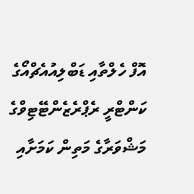އޮފް ހެލްތާއި ޑަބްލިއުއެޗްއޯގެ ކަންޓްރީ ރެޕްރެޒެންޓޭޓިވްގެ މަޝްވަރާގެ މަތިން ކަމަށާއި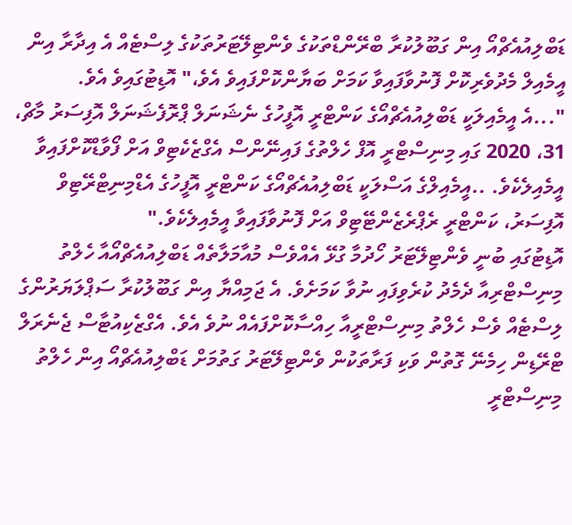ޑަބްލިއުއެޗްއޯ އިން ގަބޫލުކުރާ ބްރޭންޑްތަކުގެ ވެންޓިލޭޓަރުތަކުގެ ލިސްޓެއް އެ އިދާރާ އިން އީމެއިލް މެދުވެރިކޮށް ފޮނުވާފައިވާ ކަމަށް ބަޔާންކޮށްފައިވެ އެވެ،" އޮޑިޓުގައިވެ އެވެ.
"...އެ އީމެއިލަކީ ޑަބްލިއުއެޗްއޯގެ ކަންޓްރީ އޮފީހުގެ ނެޝަނަލް ޕްރޮފެޝަނަލް އޮފިސަރު މާޗް، 31، 2020 ގައި މިނިސްޓްރީ އޮފް ހެލްތުގެ ފައިނޭންސް އެގްޒެކެޓިވް އަށް ފޯވާޑްކޮށްފައިވާ އީމެއިލެކެވެ. ..އީމެއިލްގެ އަސްލަކީ ޑަބްލިއުއެޗްއޯގެ ކަންޓްރީ އޮފީހުގެ އެޑްމިނިޓްރޭޓިވް އޮފިސަރު، ކަންޓްރީ ރެޕްރެޒެންޓޭޓިވް އަށް ފޮނުވާފައިވާ އީމެއިލެކެވެ."
އޮޑިޓުގައި ބުނީ ވެންޓިލޭޓަރު ހޯދުމާ ގުޅޭ އެއްވެސް މުއާމަލާތެއް ޑަބްލިއުއެޗްއޯއާ ހެލްތު މިނިސްޓްރިއާ ދެމެދު ކުރެވިފައި ނުވާ ކަމަށެވެ. އެ ޖަމިއްޔާ އިން ގަބޫލުކުރާ ސަޕްލަޔަރުންގެ ލިސްޓެއް ވެސް ހެލްތު މިނިސްޓްރީއާ ހިއްސާކޮށްފައެއް ނުވެ އެވެ. އެގްޒެކިއުޓާސް ޖެނެރަލް ޓްރޭޑިން ހިމެނޭ ގޮތުން ވަކި ފަރާތަކުން ވެންޓިލޭޓަރު ގަތުމަށް ޑަބްލިއުއެޗްއޯ އިން ހެލްތު މިނިސްޓްރީ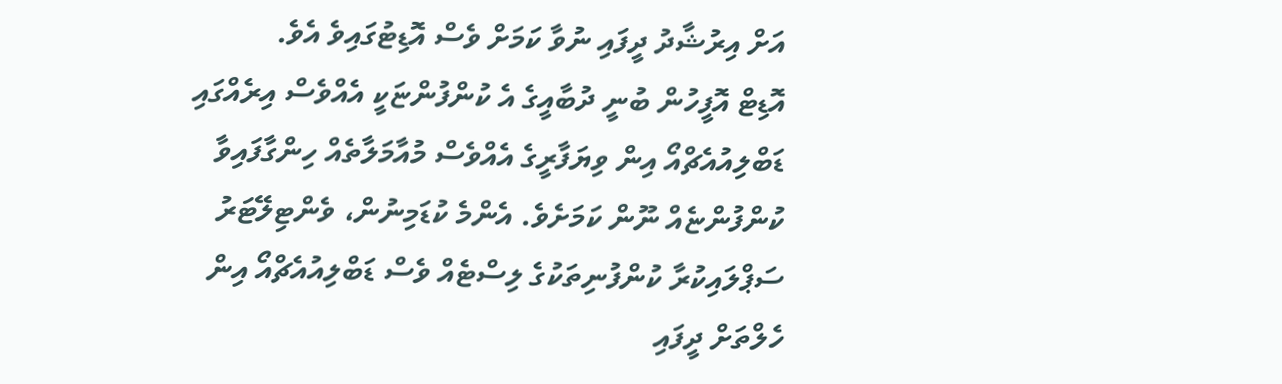އަށް އިރުޝާދު ދީފައި ނުވާ ކަމަށް ވެސް އޮޑިޓުގައިވެ އެވެ.
އޮޑިޓް އޮފީހުން ބުނީ ދުބާއީގެ އެ ކުންފުންޏަކީ އެއްވެސް އިރެއްގައި ޑަބްލިއުއެޗްއޯ އިން ވިޔަފާރީގެ އެއްވެސް މުއާމަލާތެއް ހިންގާފައިވާ ކުންފުންޏެއް ނޫން ކަމަށެވެ. އެންމެ ކުޑަމިނުން، ވެންޓިލޭޓަރު ސަޕްލައިކުރާ ކުންފުނިތަކުގެ ލިސްޓެއް ވެސް ޑަބްލިއުއެޗްއޯ އިން ހެލްތަށް ދީފައި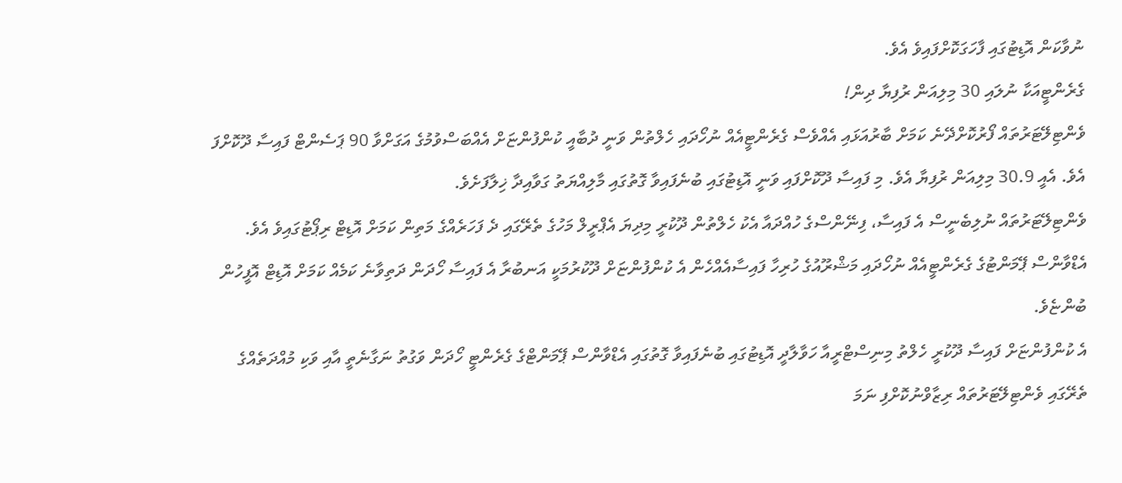ނުވާކަން އޮޑިޓުގައި ފާހަގަކޮށްފައިވެ އެވެ.
ގެރެންޓީއަކާ ނުލައި 30 މިލިއަން ރުފިޔާ ދިން!
ވެންޓިލޭޓަރުތައް ފޯރުކޮށްދޭނެ ކަމަށް ބާރުއަޅައި އެއްވެސް ގެރެންޓީއެއް ނުހޯދައި ހެލްތުން ވަނީ ދުބާއީ ކުންފުންޏަށް އެއްބަސްވުމުގެ އަގަށްވާ 90 ޕަސެންޓް ފައިސާ ދޫކޮށްފަ އެވެ. އެއީ 30.9 މިލިއަން ރުފިޔާ އެވެ. މި ފައިސާ ދޫކޮށްފައި ވަނީ އޮޑިޓުގައި ބުނެފައިވާ ގޮތުގައި މާލިއްޔަތު ގަވާއިދާ ޚިލާފަށެވެ.
ވެންޓިލޭޓަރުތައް ނުލިބެނީސް އެ ފައިސާ، ފިނޭންސްގެ ހުއްދައާ އެކު ހެލްތުން ދޫކުރީ މިދިޔަ އެޕްރީލް މަހުގެ ތެރޭގައި ދެ ފަހަރެއްގެ މަތިން ކަމަށް އޮޑިޓް ރިޕޯޓުގައިވެ އެވެ. އެޑްވާންސް ޕޭމަންޓުގެ ގެރެންޓީއެއް ނުހޯދައި މަޝްރޫއުގެ ހުރިހާ ފައިސާއެއްހެން އެ ކުންފުންޏަށް ދޫކުރުމަކީ އަނބުރާ އެ ފައިސާ ހޯދަން ދަތިވާނެ ކަމެއް ކަމަށް އޮޑިޓް އޮފީހުން ބުންޏެވެ.
އެ ކުންފުންޏަށް ފައިސާ ދޫކުރީ ހެލްތު މިނިސްޓްރީއާ ހަވާލާދީ އޮޑިޓުގައި ބުނެފައިވާ ގޮތުގައި އެޑްވާންސް ޕޭމަންޓްގެ ގެރެންޓީ ހޯދަން ވަގުތު ނަގާނެތީ އާއި ވަކި މުއްދަތެއްގެ ތެރޭގައި ވެންޓިލޭޓަރުތައް ރިޒާވްނުކޮށްފި ނަމަ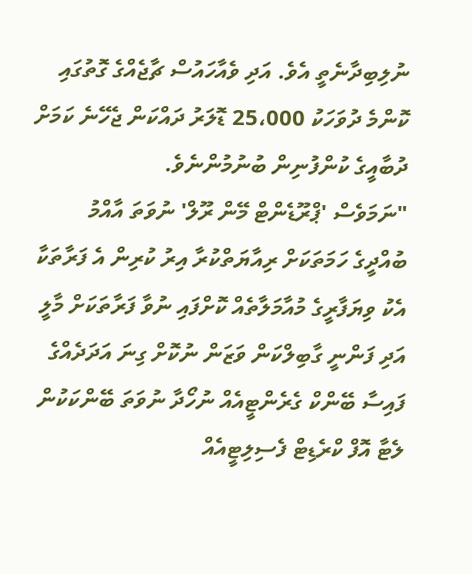ނުލިބިދާނެތީ އެވެ. އަދި ވެއާހައުސް ޗާޖެއްގެ ގޮތުގައި ކޮންމެ ދުވަހަކު 25،000 ޑޮލަރު ދައްކަން ޖެހޭނެ ކަމަށް ދުބާއީގެ ކުންފުނިން ބުނުމުންނެވެ.
"ނަމަވެސް 'ޕްރޫޑެންޓް މޭން ރޫލް' ނުވަތަ އާއްމު ބުއްދީގެ ހަމަތަކަށް ރިއާޔަތްކުރާ އިރު ކުރިން އެ ފަރާތަކާ އެކު ވިޔަފާރީގެ މުއާމަލާތެއް ކޮށްފައި ނުވާ ފަރާތަކަށް މާލީ އަދި ފަންނީ ގާބިލްކަން ވަޒަން ނުކޮށް ގިނަ އަދަދެއްގެ ފައިސާ ބޭންކް ގެރެންޓީއެއް ނުހޯދާ ނުވަތަ ބޭންކަކުން ލެޓާ އޮފް ކްރެޑިޓް ފެސިލިޓީއެއް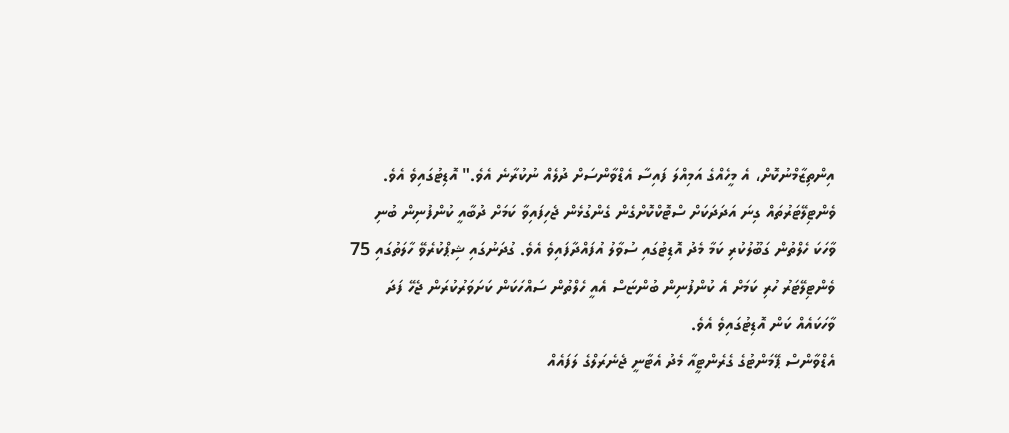އިންތިޒާމްނުކޮށް، އެ މީހެއްގެ އަމިއްލަ ފައިސާ އެޑްވާންސަށް ދުލެއް ނުކުރާނެ އެވެ." އޮޑިޓުގައިވެ އެވެ.
ވެންޓިލޭޓަރުތައް ގިނަ އަދަދަކަށް ސްޓޮކްކޮށްގެން ގެންގުޅެން ޖެހިފައިވާ ކަމަށް ދުބާއީ ކުންފުނިން ބުނި ވާހަކަ ހެލްތުން ގަބޫލުކުރި ކަމާ މެދު އޮޑިޓުގައި ސުވާލު އުފައްދާފައިވެ އެވެ. ގުދަނުގައި ޝިޕްކުރެވޭ ހާލަތުގައި 75 ވެންޓިލޭޓަރު ހުރި ކަމަށް އެ ކުންފުނިން ބުންޏަސް އެއީ ހެލްތުން ސައްހަކަން ކަށަވަރުކުރަން ޖެހޭ ފަދަ ވާހަކައެއް ކަން އޮޑިޓުގައިވެ އެވެ.
އެޑްވާންސް ޕޭމަންޓުގެ ގެރެންޓީއާ މެދު އެޓާނީ ޖެނެރަލްގެ ލަފައެއް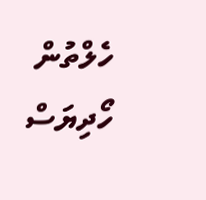ހެލްތުން ހޯދިޔަސް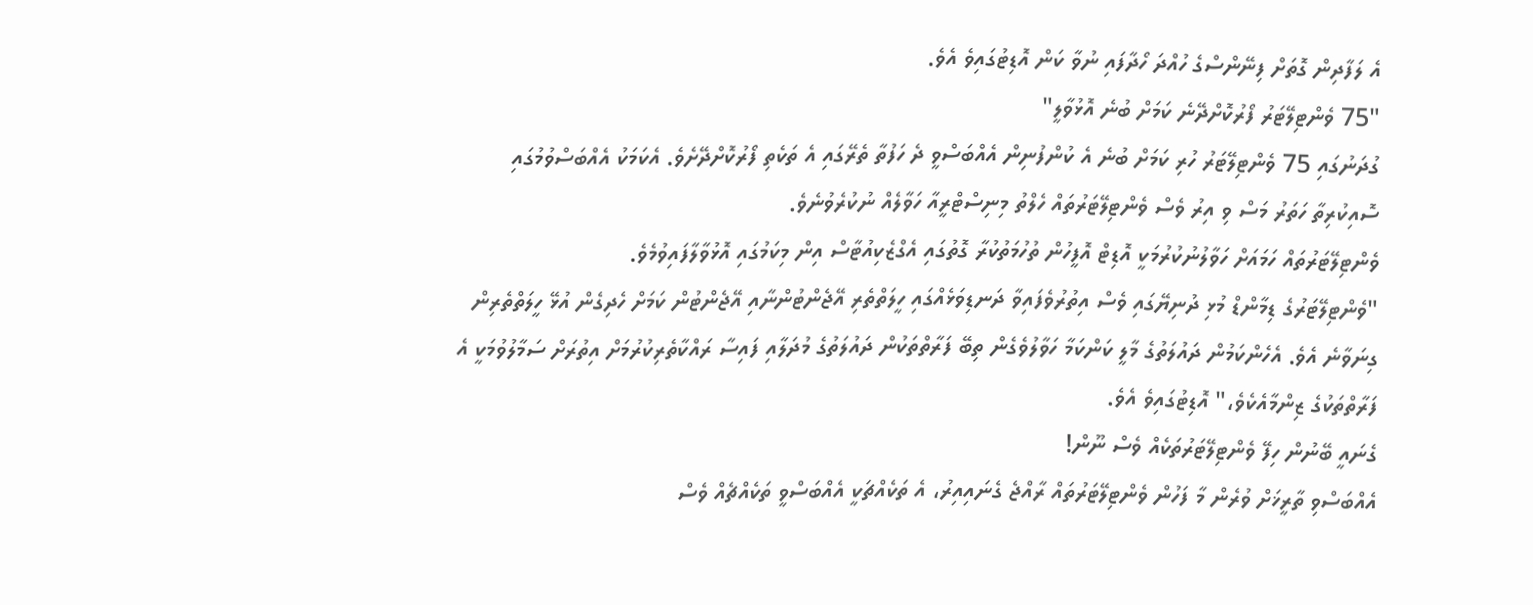އެ ލަފާދިން ގޮތަށް ފިނޭންސްގެ ހުއްދަ ހޯދާފައި ނުވާ ކަން އޮޑިޓުގައިވެ އެވެ.
"75 ވެންޓިލޭޓަރު ފޯރުކޮށްދޭނެ ކަމަށް ބުނެ އޮޅުވާލީ"
ގުދަނުގައި 75 ވެންޓިލޭޓަރު ހުރި ކަމަށް ބުނެ އެ ކުންފުނިން އެއްބަސްވީ ދެ ހަފުތާ ތެރޭގައި އެ ތަކެތި ފޯރުކޮށްދޭށެވެ. އެކަމަކު އެއްބަސްވުމުގައި ސޮއިކުރިތާ ހަތަރު މަސް ވި އިރު ވެސް ވެންޓިލޭޓަރުތައް ހެލްތު މިނިސްޓްރީއާ ހަވާލެއް ނުކުރެވުނެވެ.
ވެންޓިލޭޓަރުތައް ހަމައަށް ހަވާލުނުކުރުމަކީ އޮޑިޓް އޮފީހުން ތުހުމަތުކުރާ ގޮތުގައި އެގްޒެކިއުޓާސް އިން މިކަމުގައި އޮޅުވާލާފައިވުމެވެ.
"ވެންޓިލޭޓަރުގެ ޑިމާންޑް މުޅި ދުނިޔޭގައި ވެސް އިތުރުވެފައިވާ ދަނޑިވަޅެއްގައި ހީލަތްތެރި އޭޖެންޓުންނާއި އޭޖެންޓުން ކަމަށް ހެދިގެން އުޅޭ ހީލަތްތެރިން ގިނަވާނެ އެވެ. އެހެންކަމުން ދައުލަތުގެ މާލީ ކަންކަމާ ހަވާލުވެގެން ތިބޭ ފަރާތްތަކުން ދައުލަތުގެ މުދަލާއި ފައިސާ ރައްކާތެރިކުރުމަށް އިތުރަށް ސަމާލުވުމަކީ އެ ފަރާތްތަކުގެ ޒިންމާއެކެވެ،" އޮޑިޓުގައިވެ އެވެ.
ގެނައީ ބޭނުން ހިފޭ ވެންޓިލޭޓަރުތަކެއް ވެސް ނޫން!
އެއްބަސްވި ތާރީޚަށް ވުރެން މާ ފަހުން ވެންޓިލޭޓަރުތައް ރާއްޖެ ގެނައިއިރު، އެ ތަކެއްޗަކީ އެއްބަސްވީ ތަކެއްޗެއް ވެސް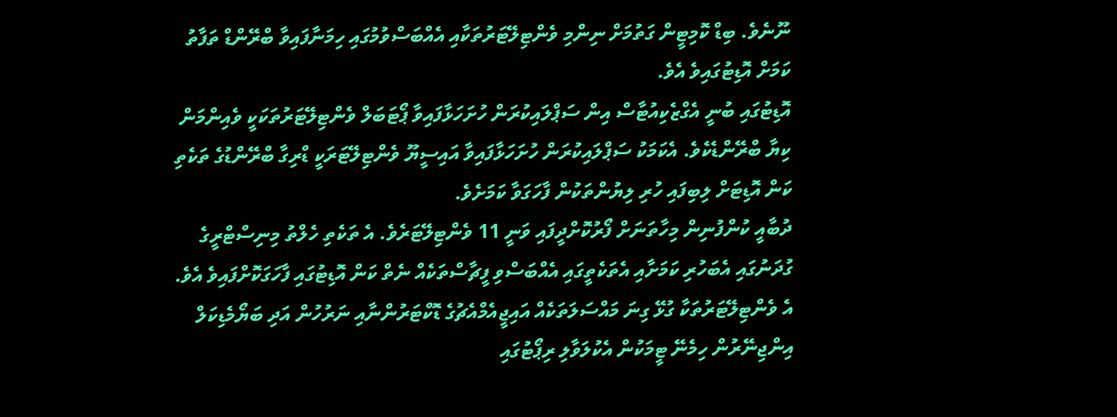ނޫނެވެ. ބިޑް ކޮމިޓީން ގަތުމަށް ނިންމި ވެންޓިލޭޓަރުތަކާއި އެއްބަސްވުމުގައި ހިމަނާފައިވާ ބްރޭންޑް ތަފާތު ކަމަށް އޮޑިޓުގައިވެ އެވެ.
އޮޑިޓުގައި ބުނީ އެގްޒެކިއުޓާސް އިން ސަޕްލައިކުރަން ހުށަހަޅާފައިވާ ޕޯޓަބަލް ވެންޓިލޭޓަރުތަކަކީ ވެއިންމަން ކިޔާ ބްރޭންޑެކެވެ. އެކަމަކު ސަޕްލައިކުރަން ހުށަހަޅާފައިވާ އައިސީޔޫ ވެންޓިލޭޓަރަކީ ޑްރިގާ ބްރޭންޑުގެ ތަކެތި ކަން އޮޑިޓަށް ލިބިފައި ހުރި ލިޔުންތަކުން ފާހަގަވާ ކަމަށެވެ.
ދުބާއީ ކުންފުނިން މިހާތަނަށް ފޯރުކޮށްދީފައި ވަނީ 11 ވެންޓިލޭޓަރެވެ. އެ ތަކެތި ހެލްތު މިނިސްޓްރީގެ ގުދަނުގައި އެބަހުރި ކަމަށާއި އެތަކެތީގައި އެއްބަސްވި ފީޗާސްތަކެއް ނެތް ކަން އޮޑިޓުގައި ފާހަގަކޮށްފައިވެ އެވެ.
އެ ވެންޓިލޭޓަރުތަކާ ގުޅޭ ގިނަ މައްސަލަތަކެއް އައިޖީއެމްއެޗުގެ ޑޮކްޓަރުންނާއި ނަރުހުން އަދި ބަޔޯމެޑިކަލް އިންޖިނޭރުން ހިމެނޭ ޓީމަކުން އެކުލަވާލި ރިޕޯޓުގައި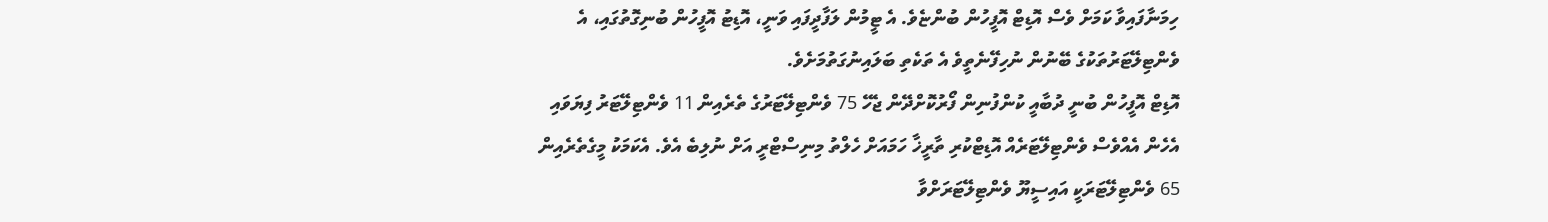ހިމަނާފައިވާ ކަމަށް ވެސް އޮޑިޓް އޮފީހުން ބުންޏެވެ. އެ ޓީމުން ލަފާދީފައި ވަނީ، އޮޑިޓު އޮފީހުން ބުނިގޮތުގައި، އެ ވެންޓިލޭޓަރުތަކުގެ ބޭނުން ނުހިފޭނެތީވެ އެ ތަކެތި ބަލައިނުގަތުމަށެވެ.
އޮޑިޓް އޮފީހުން ބުނީ ދުބާއީ ކުންފުނިން ފޯރުކޮށްދޭން ޖެހޭ 75 ވެންޓިލޭޓަރުގެ ތެރެއިން 11 ވެންޓިލޭޓަރު ފިޔަވައި އެހެން އެއްވެސް ވެންޓިލޭޓަރެއް އޮޑިޓްކުރި ތާރީޚާ ހަމައަށް ހެލްތު މިނިސްޓްރީ އަށް ނުލިބެ އެވެ. އެކަމަކު މީގެތެރެއިން 65 ވެންޓިލޭޓަރަކީ އައިސީޔޫ ވެންޓިލޭޓަރަށްވާ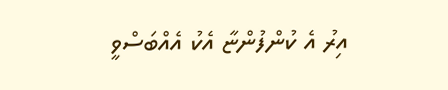އިރު އެ ކުންފުންޏާ އެކު އެއްބަސްވީ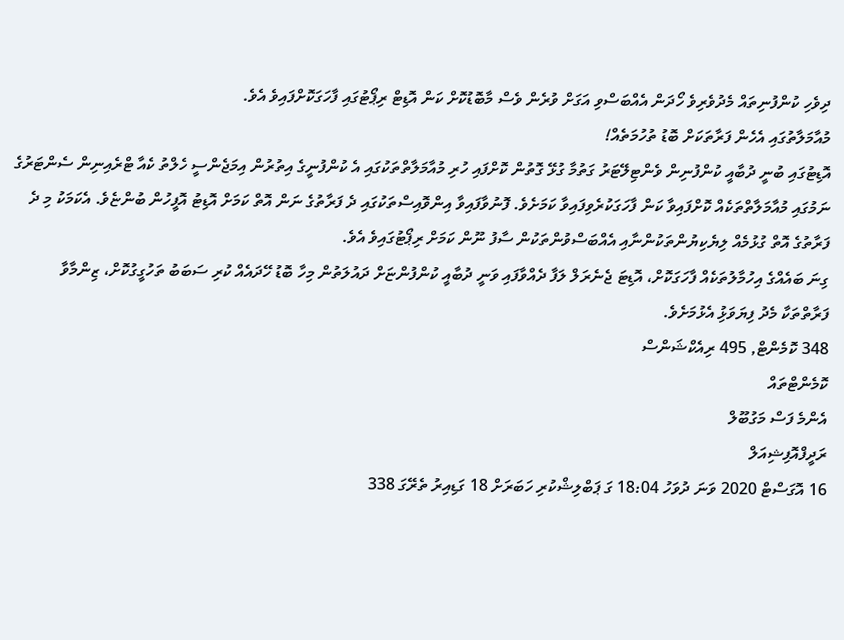ދިވެހި ކުންފުނިތައް މެދުވެރިވެ ހޯދަން އެއްބަސްވި އަގަށް ވުރެން ވެސް މާބޮޑުކޮށް ކަން އޮޑިޓް ރިޕޯޓުގައި ފާހަގަކޮށްފައިވެ އެވެ.
މުއާމަލާތުގައި އެހެން ފަރާތަކަށް ބޮޑު ތުހުމަތެއް!
އޮޑިޓުގައި ބުނީ ދުބާއީ ކުންފުނިން ވެންޓިލޭޓަރު ގަތުމާ ގުޅޭ ގޮތުން ކޮށްފައި ހުރި މުއާމަލާތްތަކުގައި އެ ކުންފުނީގެ އިތުރުން އިމަޖެންސީ ހެލްތު ކެއާ ޓްރެއިނިން ސެންޓަރުގެ ނަމުގައި މުއާމަލާތްތަކެއް ކޮށްފައިވާ ކަން ފާހަގަކުރެވިފައިވާ ކަމަށެވެ. ފޮނުވާފައިވާ އިންވޮއިސްތަކުގައި ދެ ފަރާތުގެ ނަން އޮތް ކަމަށް އޮޑިޓު އޮފީހުން ބުންޏެވެ. އެކަމަކު މި ދެ ފަރާތުގެ އޮތް ގުޅުމެއް ލިޔެކިޔުންތަކުންނާއި އެއްބަސްވުންތަކުން ސާފު ނޫން ކަމަށް ރިޕޯޓުގައިވެ އެވެ.
ގިނަ ބައެއްގެ އިހުމާލުތަކެއް ފާހަގަކޮށް، އޮޑިޓަ ޖެނެރަލް ލަފާ ދެއްވާފައި ވަނީ ދުބާއީ ކުންފުންޏަށް ދައުލަތުން މިހާ ބޮޑު ހޭދައެއް ކުރި ސަބަބު ތަހުގީގުކޮށް، ޒިންމާވާ ފަރާތްތަކާ މެދު ފިޔަވަޅިު އެޅުމަށެވެ.
348 ކޮމެންޓް, 495 ރިއެކްޝަންސް
ކޮމެންޓްތައް
އެންމެ ފަސް މަގުބޫލް
ރަދީފްއޮފިޝިއަލް
16 އޮގަސްޓް 2020 ވަނަ ދުވަހު 18:04 ގަ ޕަބްލިޝްކުރި ހަބަރަށް 18 ގަޑިއިރު ތެރޭގަ 338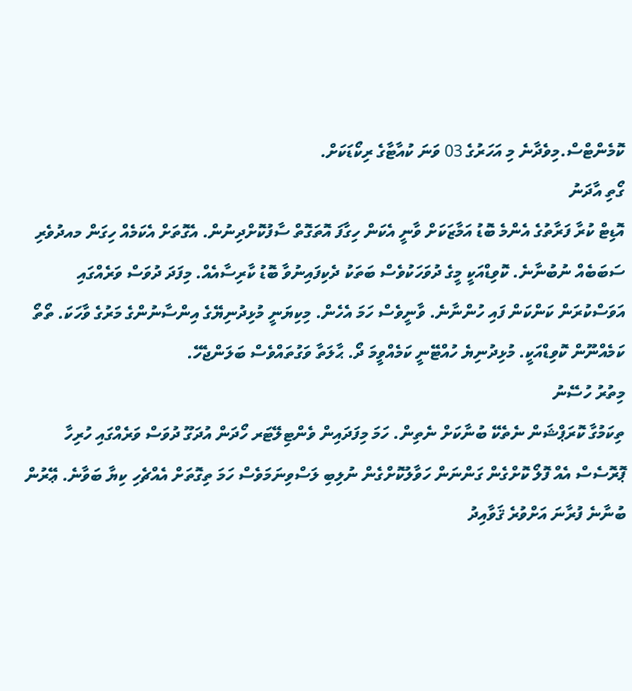ކޮމެންޓްސް.މިވެދާނެ މި އަހަރުގެ 03 ވަނަ ކުއާޓާގެ ރިކޯޑަކަށް.
ގޯތި އާދަނު
އޮޑިޓް ކުރާ ފަރާތުގެ އެންމެ ބޮޑު އަމާޒަކަށް ވާނީ އެކަން ހިގާފަ އޮތަގޮތް ސާފުކޮށްދިނުން. އެގޮތަށް އެކަމެއް ހިގަން މއދުވެރި ސަބަބެއް ނުބުނާނެ. ކޮވިޑްއަކީ މީގެ ދުވަހަކުވެސް ބަތަކު ދެކިފައިނުވާ ބޮޑު ކާރިސާއެއް. މިފަދަ ދުވަސް ވަރެއްގައި އަވަސްކުރަން ކަންކަން ފައި ހުންނާނެ. ވާނީވެސް ހަމަ އެހެން. މިކިޔަނީ މުޅިދުނިޔޭގެ އިންސާނުންގެ މަރުގެ ވާހަކަ. ތޯތޯ ކަމެއްނޫން ކޮވިޑްއަކީ. މުޅިދުނިޔެ ހުއްޓޭނީ ކަމެއްވީމަ ދޯ. ޙާލަތާ ވަގުތައްވެސް ބަލަންޖެހޭ.
މިތުރު ހުސޭނު
ތިކަމުގާ ކޮރަޕްޝަން ނެތެކޭ ބުނާކަށް ނެތިން. ހަމަ މިފަދައިން ވެންޓިލޭޓަރ ހޯދަން އުދަގޫ ދުވަސް ވަރެއްގައި ހުރިހާ ޕޮރޮސެސް އެއް ފޮލޯ ކޮށްގެން ގަންނަން ހަވާލުކޮށްގެން ނުލިބި ލަސްވިނަމަވެސް ހަމަ ތިގޮތަށް އެއްޗެހި ކިޔާ ބަވާނެ. ޢޭރުން ބުނާނެ ފުރާނަ އަށްވުރެ ޤަވާއިދު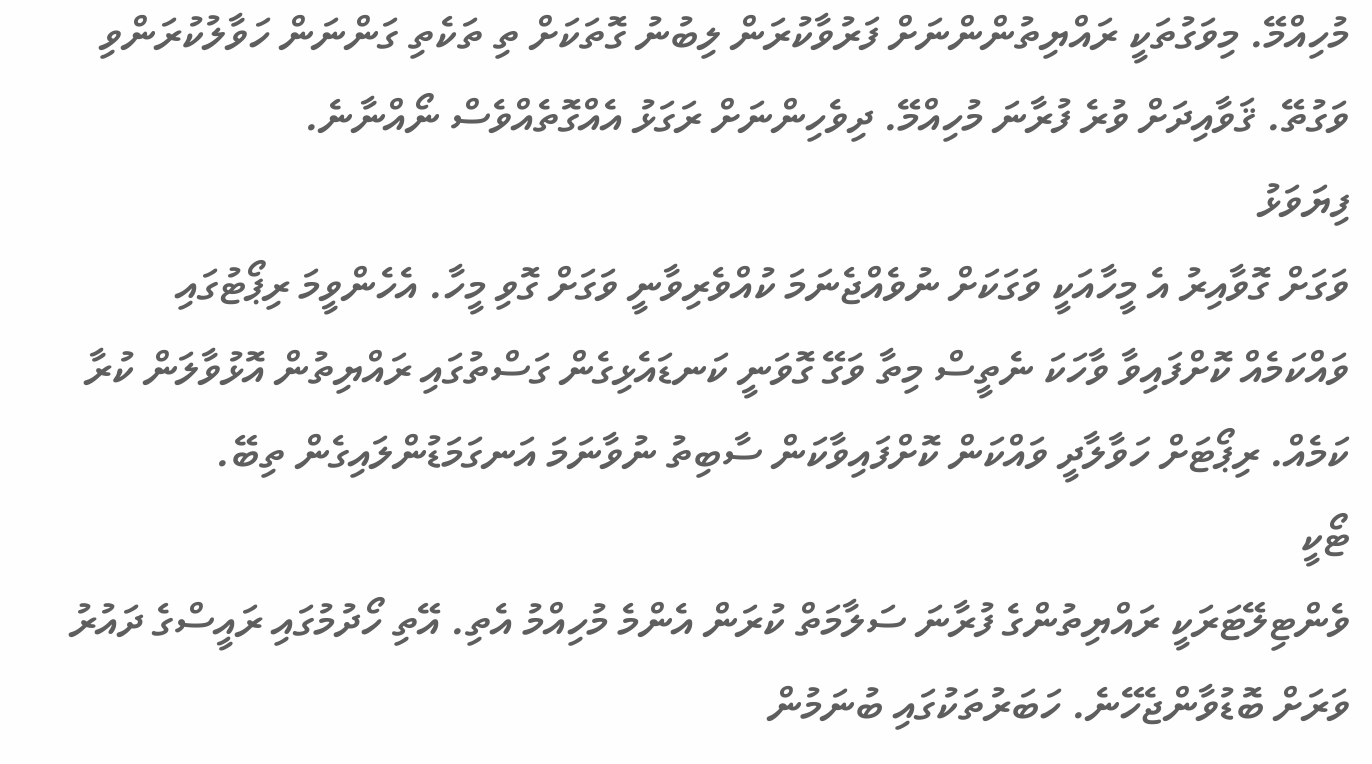މުހިއްމޭ. މިވަގުތަކީ ރައްޔިތުންންނަށް ފަރުވާކުރަން ލިބުނު ގޮތަކަށް ތި ތަކެތި ގަންނަން ހަވާލުކުރަންވި ވަގުތޭ. ޤަވާއިދަށް ވުރެ ފުރާނަ މުހިއްމޭ. ދިވެހިންނަށް ރަގަޅު އެއްގޮތެއްވެސް ނޯއްނާނެ.
ފިޔަވަޅު
ވަގަށް ގޮވާއިރު އެ މީހާއަކީ ވަގަކަށް ނުވެއްޖެނަމަ ކުއްވެރިވާނީ ވަގަށް ގޮވި މީހާ. އެހެންވީމަ ރިޕޯޓުގައި ވައްކަމެއް ކޮށްފައިވާ ވާހަކަ ނެތީސް މިތާ ވަގޭ ގޮވަނީ ކަނޑައެޅިގެން ގަސްތުގައި ރައްޔިތުން އޮޅުވާލަން ކުރާ ކަމެއް. ރިޕޯޓަށް ހަވާލާދީ ވައްކަން ކޮށްފައިވާކަން ސާބިތު ނުވާނަމަ އަނގަމަޑުންލައިގެން ތިބޭ.
ޓޯކީ
ވެންޓިލޭޓަރަކީ ރައްޔިތުންގެ ފުރާނަ ސަލާމަތް ކުރަން އެންމެ މުހިއްމު އެތި. އޭތި ހޯދުމުގައި ރައީސްގެ ދައުރު ވަރަށް ބޮޑުވާންޖެހޭނެ. ހަބަރުތަކުގައި ބުނަމުން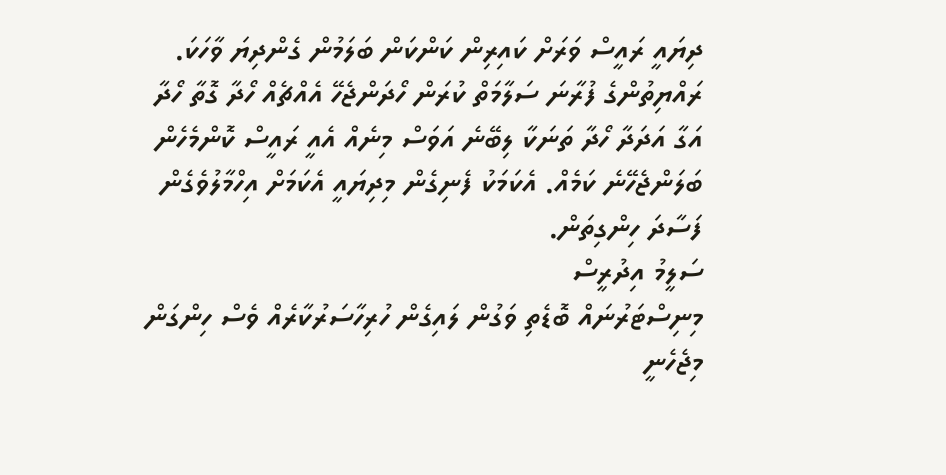ދިޔައީ ރައީސް ވަރަށް ކައިރިން ކަންކަން ބަލަމުން ގެންދިޔަ ވާހަކަ. ރައްޔިތުންގެ ފުރާނަ ސަލާމަތް ކުރަން ހޯދަންޖެހޭ އެއްޗެއް ހޯދާ ގޮތާ ހޯދާ އަގާ އަދަދާ ހޯދާ ތަނަކާ ލިބޭނެ އަވަސް މިނެއް އެއީ ރައީސް ކޮންމެހެން ބަލަންޖެހޭނެ ކަމެއް. އެކަމަކު ފެނިގެން މިދިޔައީ އެކަމަށް އިހްމާލުވެގެން ފަސާދަ ހިންގިތަން.
ސަލީމު އިދުރީސް
މިނިސްޓަރުނައް ބޮޑެތި ވަގުން ލައިގެން ހުރިހާސަރުކާރެއް ވެސް ހިންގަން މިޖެހެނީ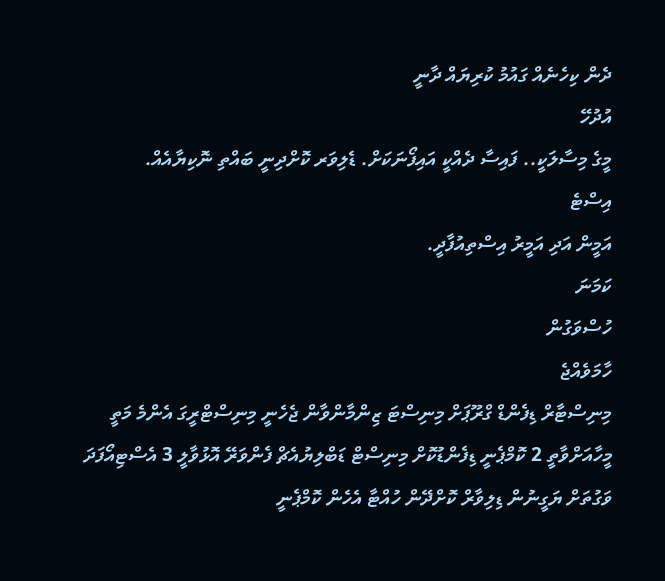ދެން ކިހެނެއް ގައުމު ކުރިޔައް ދާނީ
އުދުހޭ
މީގެ މިސާލަކީ.. ފައިސާ ދެއްކީ އައިފޯނަކަށް. ޑެލިވަރ ކޮށްދިނީ ބައްތި ނޮކިޔާއެއް.
އިސްޓެ
އަމީން އަދި އަމީރު އިސްތިއުފާދީ.
ކަމަނަ
ހުސްވަގުން
ހާމަވެއްޖެ
މިނިސްޓާރް ޑިފެންޑް ގްރޫޕަށް މިނިސްޓަ ޒިންމާންވާން ޖެހެނީ މިނިސްޓްރީގަ އެންމެ މަތީ މީހާއަށްވާތީ 2 ކޮމްޕެނީ ޑިފެންޑުކޮށް މިނިސްޓް ޑަބްލިޔުއެޗް ފެންވަރޭ އޮޅުވާލީ 3 އެސްޓިއޯފަދަ ވަގުތަށް ޔަގީނުން ޑިލިވާރް ކޮށްދޭން ހުއްޓާ އެހެން ކޮމްޕެނީ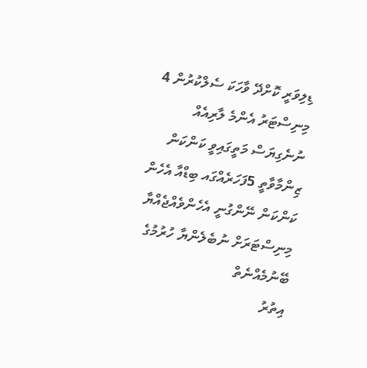ޑިލިވަރީ ކޮށްދޭ ވާހަކަ ސެލްކުރުން 4 މިނިސްޓަރު އެންމެ ލާރިއެއް ނުނެގިޔަސް މަތީގައިވީ ކަންކަން ޒިންމާވާތީ 5ފަހަރެއްގައ ބިޑްއާ އެހެން ކަންކަން ނޭންގުނީ އެހެންވެއްޖެއްޔާ މިނިސްޓަރަށް ނުބެލެންޔާ ހުރުމުގެ ބޭނުމެއްނެތް
އިތުރު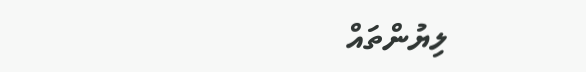ލިޔުންތައް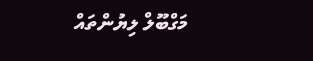މަގްބޫލް ލިޔުންތައް